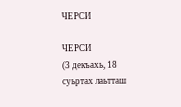ЧЕРСИ

ЧЕРСИ
(3 декъахь, 18 суьртах лаьтташ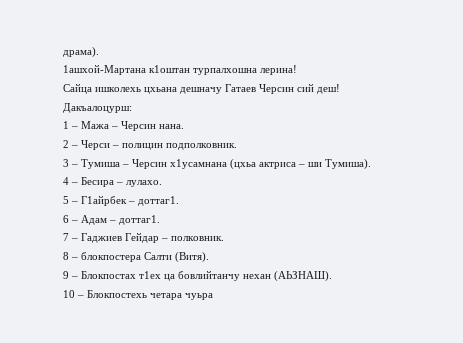драма).
1ашхой-Мартана к1оштан турпалхошна лерина!
Сайца ишколехь цхьана дешначу Гатаев Черсин сий деш!
Дакъалоцурш:
1 – Мажа – Черсин нана.
2 – Черси – полицин подполковник.
3 – Тумиша – Черсин х1усамнана (цхьа актриса – ши Тумиша).
4 – Бесира – лулахо.
5 – Г1айрбек – доттаг1.
6 – Адам – доттаг1.
7 – Гаджиев Гейдар – полковник.
8 – блокпостера Салти (Витя).
9 – Блокпостах т1ех ца бовлийтанчу нехан (АЬЗНАШ).
10 – Блокпостехь четара чуьра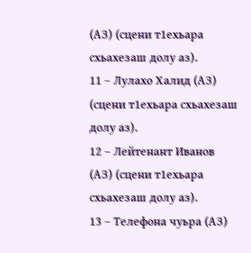(АЗ) (сцени т1ехьара схьахезаш долу аз).
11 – Лулахо Халид (АЗ) (сцени т1ехьара схьахезаш долу аз).
12 – Лейтенант Иванов (АЗ) (сцени т1ехьара схьахезаш долу аз).
13 – Телефона чуьра (АЗ)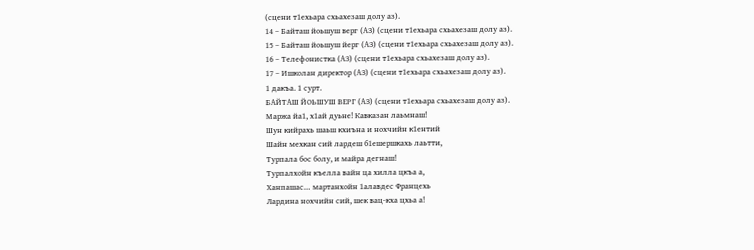(сцени т1ехьара схьахезаш долу аз).
14 – Байташ йоьшуш верг (АЗ) (сцени т1ехьара схьахезаш долу аз).
15 – Байташ йоьшуш йерг (АЗ) (сцени т1ехьара схьахезаш долу аз).
16 – Телефонистка (АЗ) (сцени т1ехьара схьахезаш долу аз).
17 – Ишколан директор (АЗ) (сцени т1ехьара схьахезаш долу аз).
1 дакъа. 1 сурт.
БАЙТАШ ЙОЬШУШ ВЕРГ (АЗ) (сцени т1ехьара схьахезаш долу аз).
Маржа йа1, х1ай дуьне! Кавказан лаьмнаш!
Шун кийрахь шаьш кхиъна и нохчийн к1ентий
Шайн мехкан сий лардеш б1ешершкахь лаьтти,
Турпала бос болу, и майра дегнаш!
Турпалхойн къелла вайн ца хилла цкъа а,
Ханпашас… мартанхойн 1алавдес Францехь
Лардина нохчийн сий, шек вац-кха цхьа а!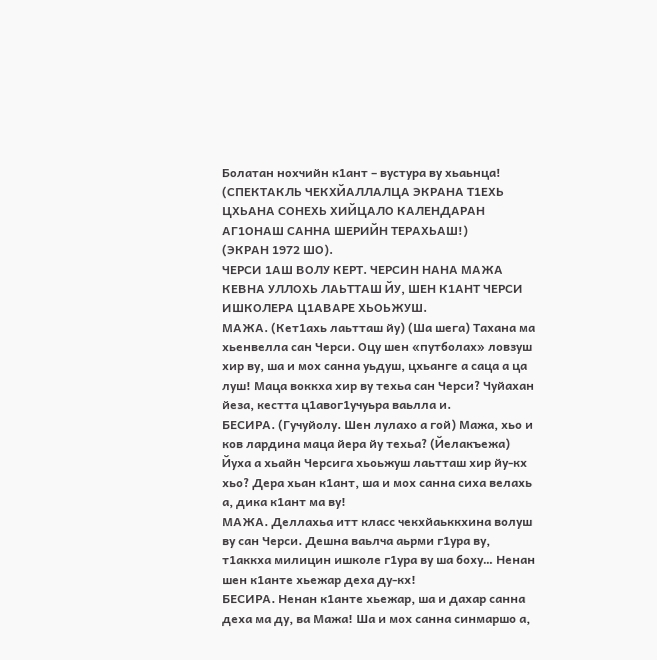Болатан нохчийн к1ант – вустура ву хьаьнца!
(СПЕКТАКЛЬ ЧЕКХЙАЛЛАЛЦА ЭКРАНА Т1ЕХЬ ЦХЬАНА СОНЕХЬ ХИЙЦАЛО КАЛЕНДАРАН АГ1ОНАШ САННА ШЕРИЙН ТЕРАХЬАШ!)
(ЭКРАН 1972 ШО).
ЧЕРСИ 1АШ ВОЛУ КЕРТ. ЧЕРСИН НАНА МАЖА КЕВНА УЛЛОХЬ ЛАЬТТАШ ЙУ, ШЕН К1АНТ ЧЕРСИ ИШКОЛЕРА Ц1АВАРЕ ХЬОЬЖУШ.
МАЖА. (Кет1ахь лаьтташ йу) (Ша шега) Тахана ма хьенвелла сан Черси. Оцу шен «путболах» ловзуш хир ву, ша и мох санна уьдуш, цхьанге а саца а ца луш! Маца воккха хир ву техьа сан Черси? Чуйахан йеза, кестта ц1авог1учуьра ваьлла и.
БЕСИРА. (Гучуйолу. Шен лулахо а гой) Мажа, хьо и ков лардина маца йера йу техьа? (Йелакъежа) Йуха а хьайн Черсига хьоьжуш лаьтташ хир йу-кх хьо? Дера хьан к1ант, ша и мох санна сиха велахь а, дика к1ант ма ву!
МАЖА. Деллахьа итт класс чекхйаьккхина волуш ву сан Черси. Дешна ваьлча аьрми г1ура ву, т1аккха милицин ишколе г1ура ву ша боху… Ненан шен к1анте хьежар деха ду-кх!
БЕСИРА. Ненан к1анте хьежар, ша и дахар санна деха ма ду, ва Мажа! Ша и мох санна синмаршо а,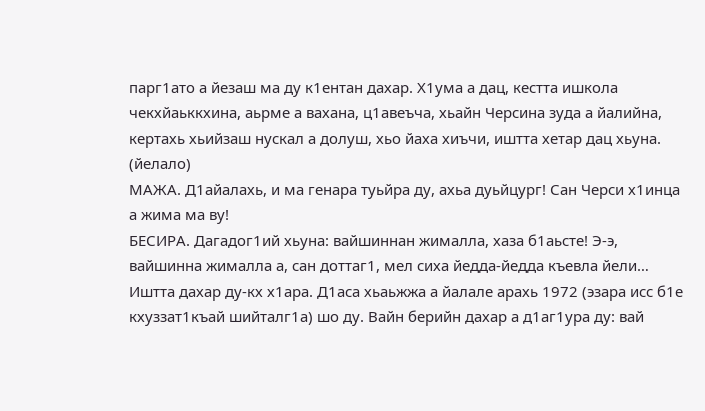парг1ато а йезаш ма ду к1ентан дахар. Х1ума а дац, кестта ишкола чекхйаьккхина, аьрме а вахана, ц1авеъча, хьайн Черсина зуда а йалийна, кертахь хьийзаш нускал а долуш, хьо йаха хиъчи, иштта хетар дац хьуна. (йелало)
МАЖА. Д1айалахь, и ма генара туьйра ду, ахьа дуьйцург! Сан Черси х1инца а жима ма ву!
БЕСИРА. Дагадог1ий хьуна: вайшиннан жималла, хаза б1аьсте! Э-э, вайшинна жималла а, сан доттаг1, мел сиха йедда-йедда къевла йели… Иштта дахар ду-кх х1ара. Д1аса хьаьжжа а йалале арахь 1972 (эзара исс б1е кхуззат1къай шийталг1а) шо ду. Вайн берийн дахар а д1аг1ура ду: вай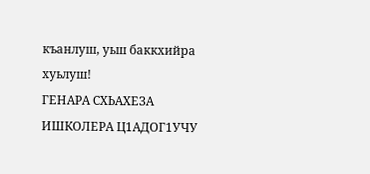къанлуш, уьш баккхийра хуьлуш!
ГЕНАРА СХЬАХЕЗА ИШКОЛЕРА Ц1АДОГ1УЧУ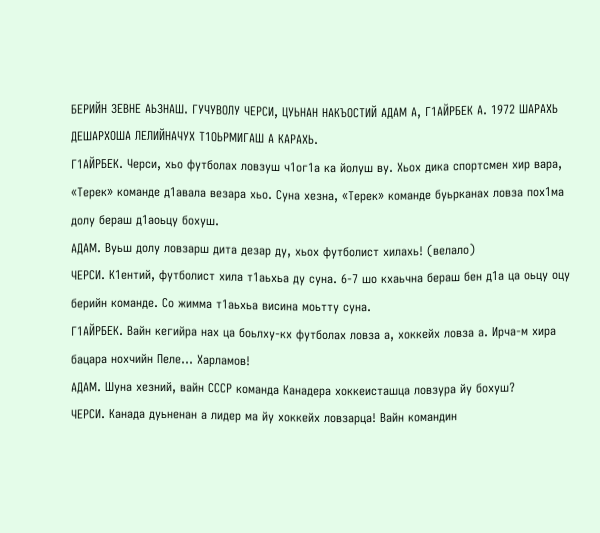БЕРИЙН ЗЕВНЕ АЬЗНАШ. ГУЧУВОЛУ ЧЕРСИ, ЦУЬНАН НАКЪОСТИЙ АДАМ А, Г1АЙРБЕК А. 1972 ШАРАХЬ ДЕШАРХОША ЛЕЛИЙНАЧУХ Т1ОЬРМИГАШ А КАРАХЬ.
Г1АЙРБЕК. Черси, хьо футболах ловзуш ч1ог1а ка йолуш ву. Хьох дика спортсмен хир вара, «Терек» команде д1авала везара хьо. Суна хезна, «Терек» команде буьрканах ловза пох1ма долу бераш д1аоьцу бохуш.
АДАМ. Вуьш долу ловзарш дита дезар ду, хьох футболист хилахь! (велало)
ЧЕРСИ. К1ентий, футболист хила т1аьхьа ду суна. 6-7 шо кхаьчна бераш бен д1а ца оьцу оцу берийн команде. Со жимма т1аьхьа висина моьтту суна.
Г1АЙРБЕК. Вайн кегийра нах ца боьлху-кх футболах ловза а, хоккейх ловза а. Ирча-м хира бацара нохчийн Пеле… Харламов!
АДАМ. Шуна хезний, вайн СССР команда Канадера хоккеисташца ловзура йу бохуш?
ЧЕРСИ. Канада дуьненан а лидер ма йу хоккейх ловзарца! Вайн командин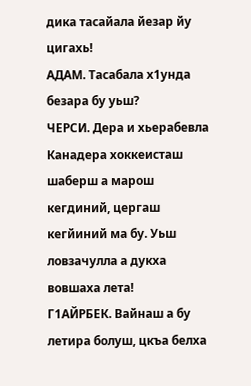дика тасайала йезар йу цигахь!
АДАМ. Тасабала х1унда безара бу уьш?
ЧЕРСИ. Дера и хьерабевла Канадера хоккеисташ шаберш а марош кегдиний, цергаш кегйиний ма бу. Уьш ловзачулла а дукха вовшаха лета!
Г1АЙРБЕК. Вайнаш а бу летира болуш, цкъа белха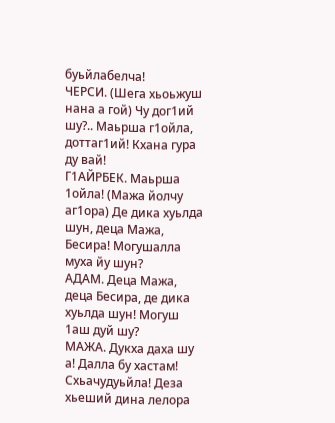буьйлабелча!
ЧЕРСИ. (Шега хьоьжуш нана а гой) Чу дог1ий шу?.. Маьрша г1ойла, доттаг1ий! Кхана гура ду вай!
Г1АЙРБЕК. Маьрша 1ойла! (Мажа йолчу аг1ора) Де дика хуьлда шун, деца Мажа, Бесира! Могушалла муха йу шун?
АДАМ. Деца Мажа, деца Бесира, де дика хуьлда шун! Могуш 1аш дуй шу?
МАЖА. Дукха даха шу а! Далла бу хастам! Схьачудуьйла! Деза хьеший дина лелора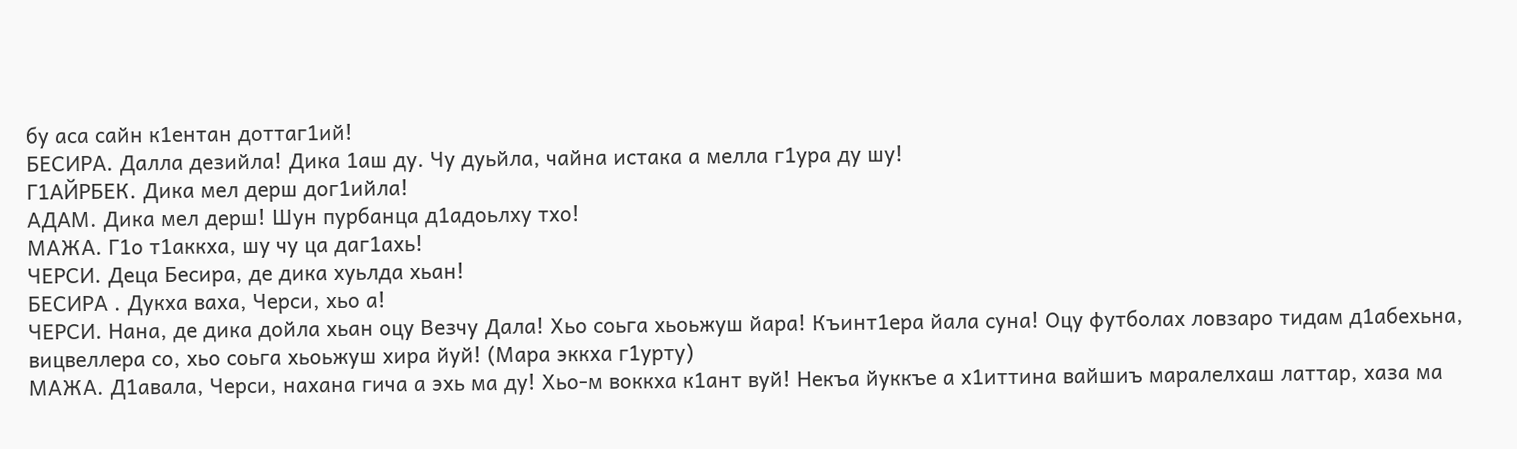бу аса сайн к1ентан доттаг1ий!
БЕСИРА. Далла дезийла! Дика 1аш ду. Чу дуьйла, чайна истака а мелла г1ура ду шу!
Г1АЙРБЕК. Дика мел дерш дог1ийла!
АДАМ. Дика мел дерш! Шун пурбанца д1адоьлху тхо!
МАЖА. Г1о т1аккха, шу чу ца даг1ахь!
ЧЕРСИ. Деца Бесира, де дика хуьлда хьан!
БЕСИРА . Дукха ваха, Черси, хьо а!
ЧЕРСИ. Нана, де дика дойла хьан оцу Везчу Дала! Хьо соьга хьоьжуш йара! Къинт1ера йала суна! Оцу футболах ловзаро тидам д1абехьна, вицвеллера со, хьо соьга хьоьжуш хира йуй! (Мара эккха г1урту)
МАЖА. Д1авала, Черси, нахана гича а эхь ма ду! Хьо-м воккха к1ант вуй! Некъа йуккъе а х1иттина вайшиъ маралелхаш латтар, хаза ма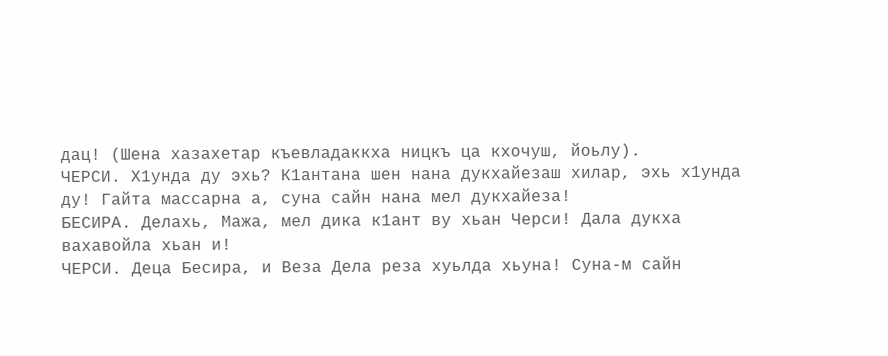дац! (Шена хазахетар къевладаккха ницкъ ца кхочуш, йоьлу).
ЧЕРСИ. Х1унда ду эхь? К1антана шен нана дукхайезаш хилар, эхь х1унда ду! Гайта массарна а, суна сайн нана мел дукхайеза!
БЕСИРА. Делахь, Мажа, мел дика к1ант ву хьан Черси! Дала дукха вахавойла хьан и!
ЧЕРСИ. Деца Бесира, и Веза Дела реза хуьлда хьуна! Суна-м сайн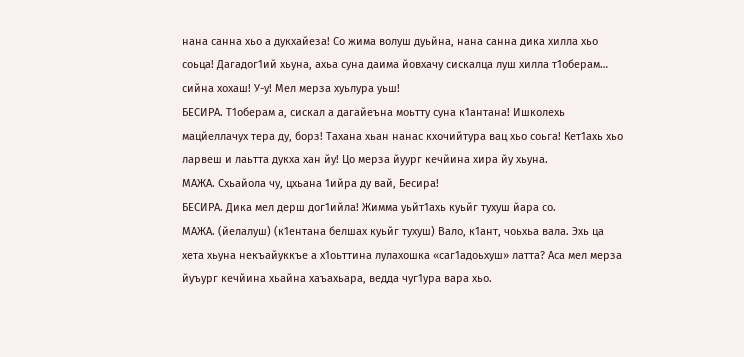нана санна хьо а дукхайеза! Со жима волуш дуьйна, нана санна дика хилла хьо соьца! Дагадог1ий хьуна, ахьа суна даима йовхачу сискалца луш хилла т1оберам… сийна хохаш! У-у! Мел мерза хуьлура уьш!
БЕСИРА. Т1оберам а, сискал а дагайеъна моьтту суна к1антана! Ишколехь мацйеллачух тера ду, борз! Тахана хьан нанас кхочийтура вац хьо соьга! Кет1ахь хьо ларвеш и лаьтта дукха хан йу! Цо мерза йуург кечйина хира йу хьуна.
МАЖА. Схьайола чу, цхьана 1ийра ду вай, Бесира!
БЕСИРА. Дика мел дерш дог1ийла! Жимма уьйт1ахь куьйг тухуш йара со.
МАЖА. (йелалуш) (к1ентана белшах куьйг тухуш) Вало, к1ант, чоьхьа вала. Эхь ца хета хьуна некъайуккъе а х1оьттина лулахошка «саг1адоьхуш» латта? Аса мел мерза йуъург кечйина хьайна хаъахьара, ведда чуг1ура вара хьо.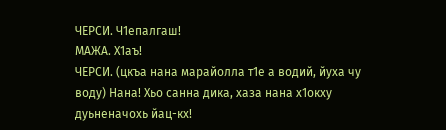ЧЕРСИ. Ч1епалгаш!
МАЖА. Х1аъ!
ЧЕРСИ. (цкъа нана марайолла т1е а водий, йуха чу воду) Нана! Хьо санна дика, хаза нана х1окху дуьненачохь йац-кх!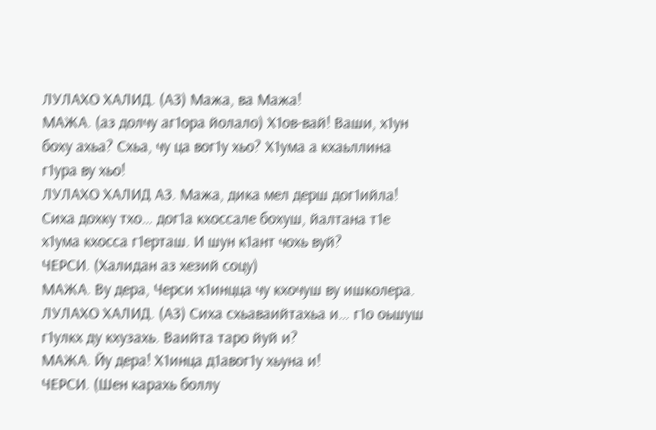ЛУЛАХО ХАЛИД. (АЗ) Мажа, ва Мажа!
МАЖА. (аз долчу аг1ора йолало) Х1ов-вай! Ваши, х1ун боху ахьа? Схьа, чу ца вог1у хьо? Х1ума а кхаьллина г1ура ву хьо!
ЛУЛАХО ХАЛИД АЗ. Мажа, дика мел дерш дог1ийла! Сиха дохку тхо… дог1а кхоссале бохуш, йалтана т1е х1ума кхосса г1ерташ. И шун к1ант чохь вуй?
ЧЕРСИ. (Халидан аз хезий соцу)
МАЖА. Ву дера, Черси х1инцца чу кхочуш ву ишколера.
ЛУЛАХО ХАЛИД. (АЗ) Сиха схьаваийтахьа и… г1о оьшуш г1улкх ду кхузахь. Ваийта таро йуй и?
МАЖА. Йу дера! Х1инца д1авог1у хьуна и!
ЧЕРСИ. (Шен карахь боллу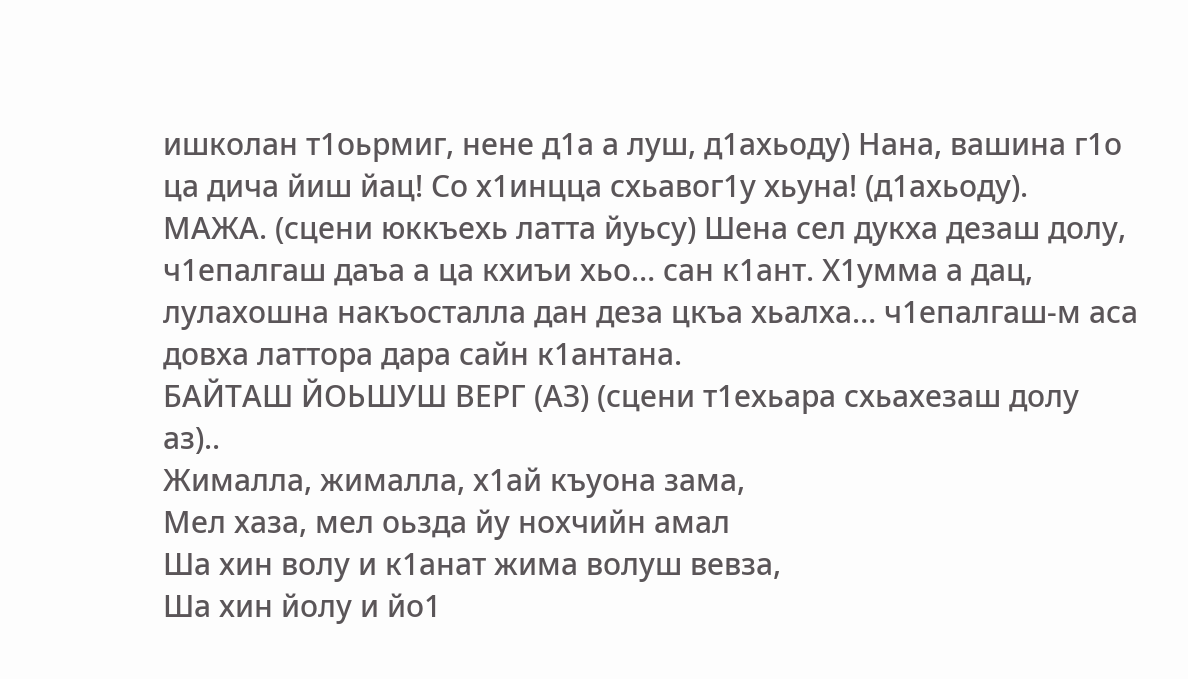ишколан т1оьрмиг, нене д1а а луш, д1ахьоду) Нана, вашина г1о ца дича йиш йац! Со х1инцца схьавог1у хьуна! (д1ахьоду).
МАЖА. (сцени юккъехь латта йуьсу) Шена сел дукха дезаш долу, ч1епалгаш даъа а ца кхиъи хьо… сан к1ант. Х1умма а дац, лулахошна накъосталла дан деза цкъа хьалха… ч1епалгаш-м аса довха латтора дара сайн к1антана.
БАЙТАШ ЙОЬШУШ ВЕРГ (АЗ) (сцени т1ехьара схьахезаш долу аз)..
Жималла, жималла, х1ай къуона зама,
Мел хаза, мел оьзда йу нохчийн амал
Ша хин волу и к1анат жима волуш вевза,
Ша хин йолу и йо1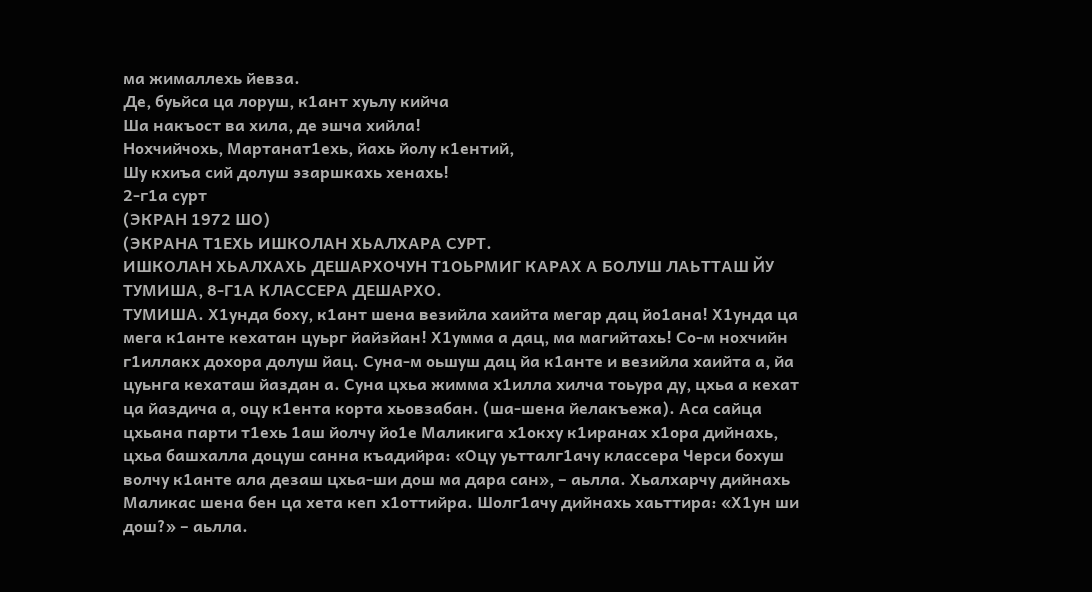ма жималлехь йевза.
Де, буьйса ца лоруш, к1ант хуьлу кийча
Ша накъост ва хила, де эшча хийла!
Нохчийчохь, Мартанат1ехь, йахь йолу к1ентий,
Шу кхиъа сий долуш эзаршкахь хенахь!
2-г1а сурт
(ЭКРАН 1972 ШО)
(ЭКРАНА Т1ЕХЬ ИШКОЛАН ХЬАЛХАРА СУРТ.
ИШКОЛАН ХЬАЛХАХЬ ДЕШАРХОЧУН Т1ОЬРМИГ КАРАХ А БОЛУШ ЛАЬТТАШ ЙУ ТУМИША, 8-Г1А КЛАССЕРА ДЕШАРХО.
ТУМИША. Х1унда боху, к1ант шена везийла хаийта мегар дац йо1ана! Х1унда ца мега к1анте кехатан цуьрг йайзйан! Х1умма а дац, ма магийтахь! Со-м нохчийн г1иллакх дохора долуш йац. Суна-м оьшуш дац йа к1анте и везийла хаийта а, йа цуьнга кехаташ йаздан а. Суна цхьа жимма х1илла хилча тоьура ду, цхьа а кехат ца йаздича а, оцу к1ента корта хьовзабан. (ша-шена йелакъежа). Аса сайца цхьана парти т1ехь 1аш йолчу йо1е Маликига х1окху к1иранах х1ора дийнахь, цхьа башхалла доцуш санна къадийра: «Оцу уьтталг1ачу классера Черси бохуш волчу к1анте ала дезаш цхьа-ши дош ма дара сан», – аьлла. Хьалхарчу дийнахь Маликас шена бен ца хета кеп х1оттийра. Шолг1ачу дийнахь хаьттира: «Х1ун ши дош?» – аьлла.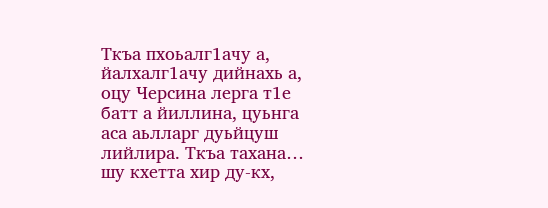Ткъа пхоьалг1ачу а, йалхалг1ачу дийнахь а, оцу Черсина лерга т1е батт а йиллина, цуьнга аса аьлларг дуьйцуш лийлира. Ткъа тахана… шу кхетта хир ду-кх,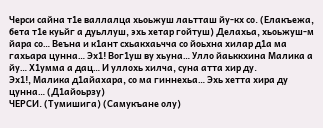Черси сайна т1е валлалца хьоьжуш лаьтташ йу-кх со. (Елакъежа, бета т1е куьйг а дуьллуш, эхь хетар гойтуш) Делахьа, хьоьжуш-м йара со… Веъна и к1ант схьакхаьчча со йоьхна хилар д1а ма гахьара цунна… Эх1! Вог1уш ву хьуна… Улло йаьккхина Малика а йу… Х1умма а дац… И уллохь хилча, суна атта хир ду.
Эх1!, Малика д1айахара, со ма гиннехьа… Эхь хетта хира ду цунна… (Д1айоьрзу)
ЧЕРСИ. (Тумишига) (Самукъане олу)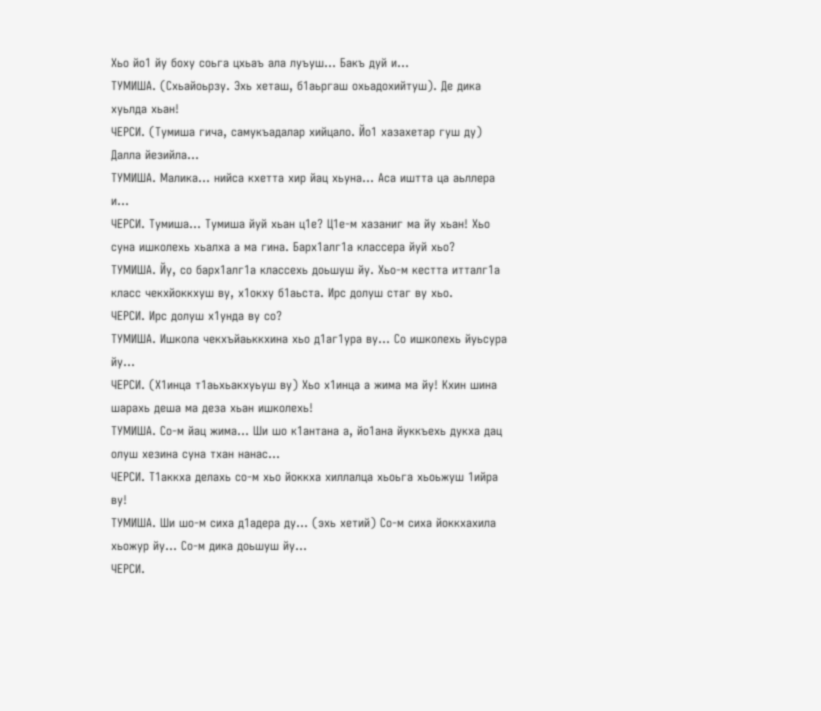Хьо йо1 йу боху соьга цхьаъ ала луъуш… Бакъ дуй и…
ТУМИША. (Схьайоьрзу. Эхь хеташ, б1аьргаш охьадохийтуш). Де дика хуьлда хьан!
ЧЕРСИ. (Тумиша гича, самукъадалар хийцало. Йо1 хазахетар гуш ду) Далла йезийла…
ТУМИША. Малика… нийса кхетта хир йац хьуна… Аса иштта ца аьллера и…
ЧЕРСИ. Тумиша… Тумиша йуй хьан ц1е? Ц1е-м хазаниг ма йу хьан! Хьо суна ишколехь хьалха а ма гина. Барх1алг1а классера йуй хьо?
ТУМИША. Йу, со барх1алг1а классехь доьшуш йу. Хьо-м кестта итталг1а класс чекхйоккхуш ву, х1окху б1аьста. Ирс долуш стаг ву хьо.
ЧЕРСИ. Ирс долуш х1унда ву со?
ТУМИША. Ишкола чекхъйаьккхина хьо д1аг1ура ву… Со ишколехь йуьсура йу…
ЧЕРСИ. (Х1инца т1аьхьакхуьуш ву) Хьо х1инца а жима ма йу! Кхин шина шарахь деша ма деза хьан ишколехь!
ТУМИША. Со-м йац жима… Ши шо к1антана а, йо1ана йуккъехь дукха дац олуш хезина суна тхан нанас…
ЧЕРСИ. Т1аккха делахь со-м хьо йоккха хиллалца хьоьга хьоьжуш 1ийра ву!
ТУМИША. Ши шо-м сиха д1адера ду… (эхь хетий) Со-м сиха йоккхахила хьожур йу… Со-м дика доьшуш йу…
ЧЕРСИ.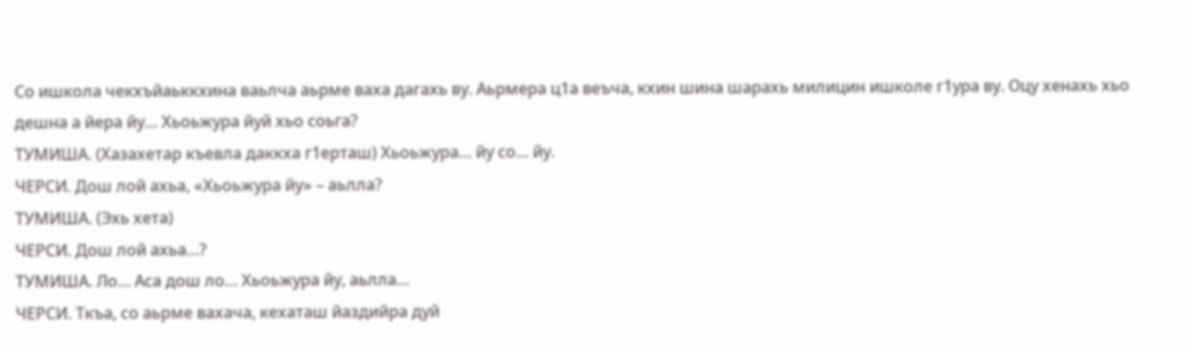Со ишкола чекхъйаьккхина ваьлча аьрме ваха дагахь ву. Аьрмера ц1а веъча, кхин шина шарахь милицин ишколе г1ура ву. Оцу хенахь хьо дешна а йера йу… Хьоьжура йуй хьо соьга?
ТУМИША. (Хазахетар къевла даккха г1ерташ) Хьоьжура… йу со… йу.
ЧЕРСИ. Дош лой ахьа, «Хьоьжура йу» – аьлла?
ТУМИША. (Эхь хета)
ЧЕРСИ. Дош лой ахьа…?
ТУМИША. Ло… Аса дош ло… Хьоьжура йу, аьлла…
ЧЕРСИ. Ткъа, со аьрме вахача, кехаташ йаздийра дуй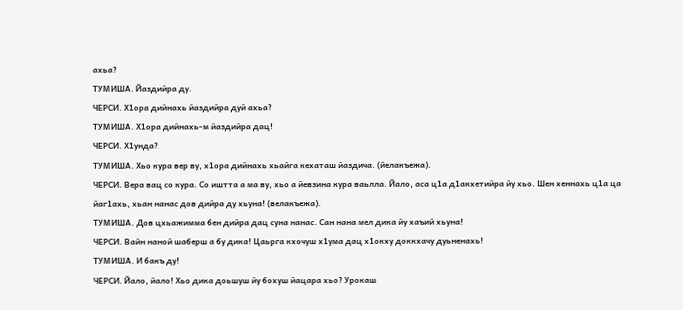ахьа?
ТУМИША. Йаздийра ду.
ЧЕРСИ. Х1ора дийнахь йаздийра дуй ахьа?
ТУМИША. Х1ора дийнахь-м йаздийра дац!
ЧЕРСИ. Х1унда?
ТУМИША. Хьо кура вер ву, х1ора дийнахь хьайга кехаташ йаздича. (йелакъежа).
ЧЕРСИ. Вера вац со кура. Со иштта а ма ву, хьо а йевзина кура ваьлла. Йало, аса ц1а д1акхетийра йу хьо. Шен хеннахь ц1а ца йаг1ахь, хьан нанас дов дийра ду хьуна! (велакъежа).
ТУМИША. Дов цхьажимма бен дийра дац суна нанас. Сан нана мел дика йу хаъий хьуна!
ЧЕРСИ. Вайн наной шаберш а бу дика! Цаьрга кхочуш х1ума дац х1окху доккхачу дуьненахь!
ТУМИША. И бакъ ду!
ЧЕРСИ. Йало, йало! Хьо дика доьшуш йу бохуш йацара хьо? Урокаш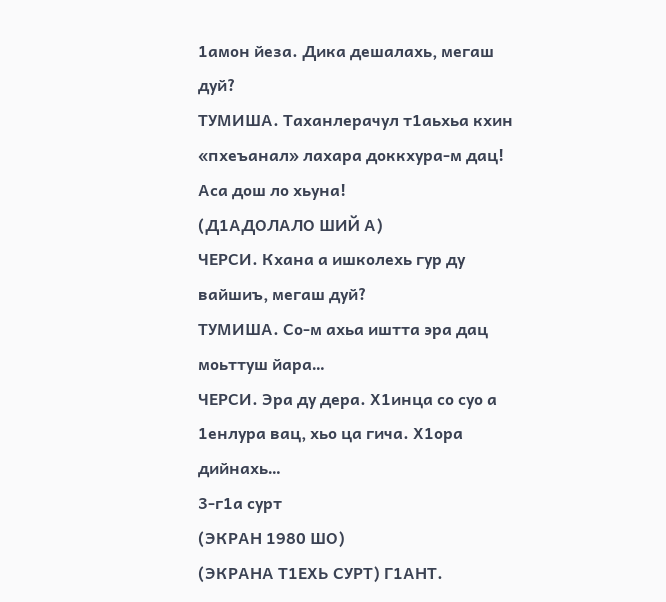1амон йеза. Дика дешалахь, мегаш дуй?
ТУМИША. Таханлерачул т1аьхьа кхин «пхеъанал» лахара доккхура-м дац! Аса дош ло хьуна!
(Д1АДОЛАЛО ШИЙ А)
ЧЕРСИ. Кхана а ишколехь гур ду вайшиъ, мегаш дуй?
ТУМИША. Со-м ахьа иштта эра дац моьттуш йара…
ЧЕРСИ. Эра ду дера. Х1инца со суо а 1енлура вац, хьо ца гича. Х1ора дийнахь…
3-г1а сурт
(ЭКРАН 1980 ШО)
(ЭКРАНА Т1ЕХЬ СУРТ) Г1АНТ.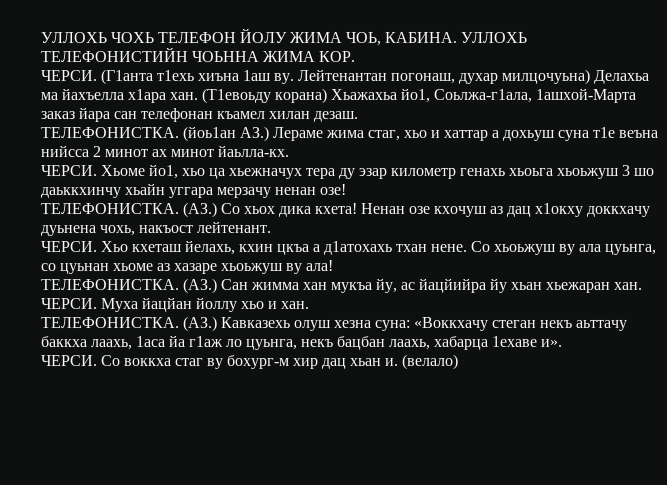УЛЛОХЬ ЧОХЬ ТЕЛЕФОН ЙОЛУ ЖИМА ЧОЬ, КАБИНА. УЛЛОХЬ ТЕЛЕФОНИСТИЙН ЧОЬННА ЖИМА КОР.
ЧЕРСИ. (Г1анта т1ехь хиъна 1аш ву. Лейтенантан погонаш, духар милцочуьна) Делахьа ма йахъелла х1ара хан. (Т1евоьду корана) Хьажахьа йо1, Соьлжа-г1ала, 1ашхой-Марта заказ йара сан телефонан къамел хилан дезаш.
ТЕЛЕФОНИСТКА. (йоь1ан АЗ.) Лераме жима стаг, хьо и хаттар а дохьуш суна т1е веъна нийсса 2 минот ах минот йаьлла-кх.
ЧЕРСИ. Хьоме йо1, хьо ца хьежначух тера ду эзар километр генахь хьоьга хьоьжуш 3 шо даьккхинчу хьайн уггара мерзачу ненан озе!
ТЕЛЕФОНИСТКА. (АЗ.) Со хьох дика кхета! Ненан озе кхочуш аз дац х1окху доккхачу дуьнена чохь, накъост лейтенант.
ЧЕРСИ. Хьо кхеташ йелахь, кхин цкъа а д1атохахь тхан нене. Со хьоьжуш ву ала цуьнга, со цуьнан хьоме аз хазаре хьоьжуш ву ала!
ТЕЛЕФОНИСТКА. (АЗ.) Сан жимма хан мукъа йу, ас йацйийра йу хьан хьежаран хан.
ЧЕРСИ. Муха йацйан йоллу хьо и хан.
ТЕЛЕФОНИСТКА. (АЗ.) Кавказехь олуш хезна суна: «Воккхачу стеган некъ аьттачу баккха лаахь, 1аса йа г1аж ло цуьнга, некъ бацбан лаахь, хабарца 1ехаве и».
ЧЕРСИ. Со воккха стаг ву бохург-м хир дац хьан и. (велало)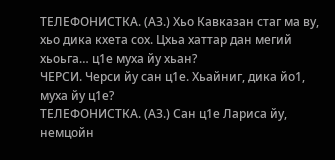ТЕЛЕФОНИСТКА. (АЗ.) Хьо Кавказан стаг ма ву, хьо дика кхета сох. Цхьа хаттар дан мегий хьоьга… ц1е муха йу хьан?
ЧЕРСИ. Черси йу сан ц1е. Хьайниг, дика йо1, муха йу ц1е?
ТЕЛЕФОНИСТКА. (АЗ.) Сан ц1е Лариса йу, немцойн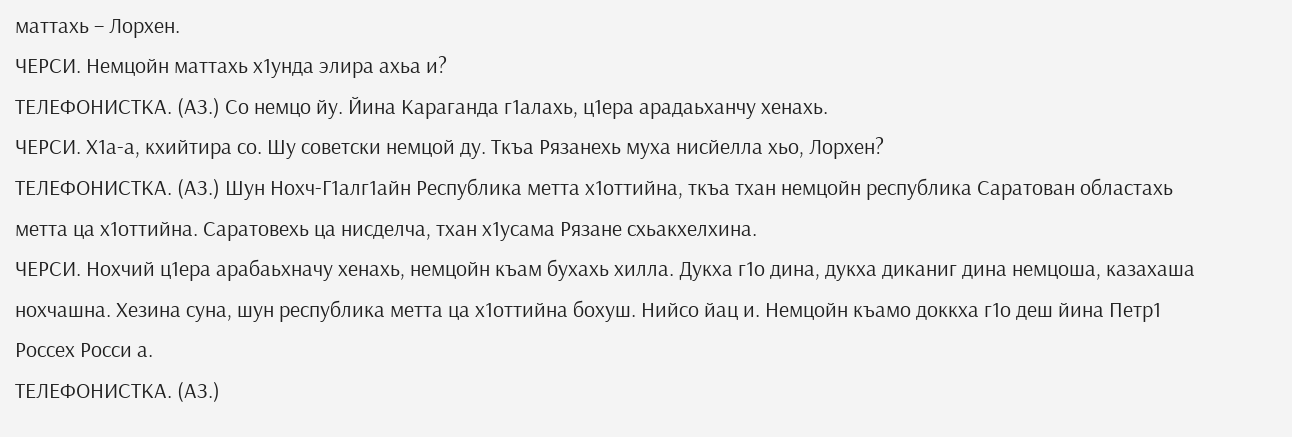маттахь – Лорхен.
ЧЕРСИ. Немцойн маттахь х1унда элира ахьа и?
ТЕЛЕФОНИСТКА. (АЗ.) Со немцо йу. Йина Караганда г1алахь, ц1ера арадаьханчу хенахь.
ЧЕРСИ. Х1а-а, кхийтира со. Шу советски немцой ду. Ткъа Рязанехь муха нисйелла хьо, Лорхен?
ТЕЛЕФОНИСТКА. (АЗ.) Шун Нохч-Г1алг1айн Республика метта х1оттийна, ткъа тхан немцойн республика Саратован областахь метта ца х1оттийна. Саратовехь ца нисделча, тхан х1усама Рязане схьакхелхина.
ЧЕРСИ. Нохчий ц1ера арабаьхначу хенахь, немцойн къам бухахь хилла. Дукха г1о дина, дукха диканиг дина немцоша, казахаша нохчашна. Хезина суна, шун республика метта ца х1оттийна бохуш. Нийсо йац и. Немцойн къамо доккха г1о деш йина Петр1 Россех Росси а.
ТЕЛЕФОНИСТКА. (АЗ.)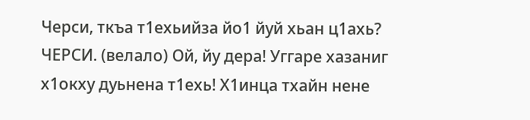Черси, ткъа т1ехьийза йо1 йуй хьан ц1ахь?
ЧЕРСИ. (велало) Ой, йу дера! Уггаре хазаниг х1окху дуьнена т1ехь! Х1инца тхайн нене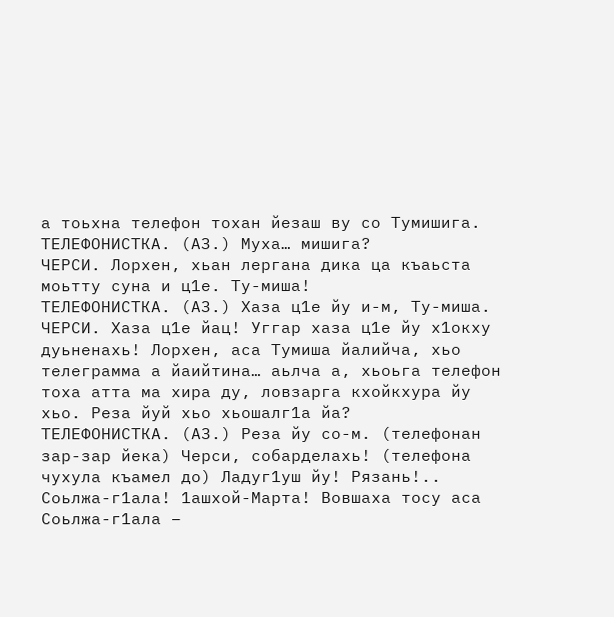а тоьхна телефон тохан йезаш ву со Тумишига.
ТЕЛЕФОНИСТКА. (АЗ.) Муха… мишига?
ЧЕРСИ. Лорхен, хьан лергана дика ца къаьста моьтту суна и ц1е. Ту-миша!
ТЕЛЕФОНИСТКА. (АЗ.) Хаза ц1е йу и-м, Ту-миша.
ЧЕРСИ. Хаза ц1е йац! Уггар хаза ц1е йу х1окху дуьненахь! Лорхен, аса Тумиша йалийча, хьо телеграмма а йаийтина… аьлча а, хьоьга телефон тоха атта ма хира ду, ловзарга кхойкхура йу хьо. Реза йуй хьо хьошалг1а йа?
ТЕЛЕФОНИСТКА. (АЗ.) Реза йу со-м. (телефонан зар-зар йека) Черси, собарделахь! (телефона чухула къамел до) Ладуг1уш йу! Рязань!.. Соьлжа-г1ала! 1ашхой-Марта! Вовшаха тосу аса Соьлжа-г1ала –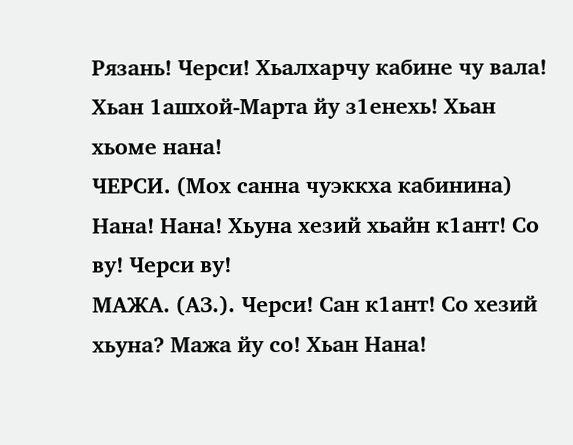Рязань! Черси! Хьалхарчу кабине чу вала! Хьан 1ашхой-Марта йу з1енехь! Хьан хьоме нана!
ЧЕРСИ. (Мох санна чуэккха кабинина) Нана! Нана! Хьуна хезий хьайн к1ант! Со ву! Черси ву!
МАЖА. (АЗ.). Черси! Сан к1ант! Со хезий хьуна? Мажа йу со! Хьан Нана!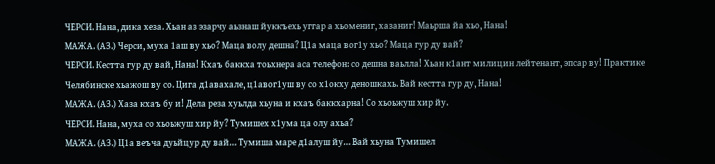ЧЕРСИ. Нана, дика хеза. Хьан аз эзарчу аьзнаш йуккъехь уггар а хьомениг, хазаниг! Маьрша йа хьо, Нана!
МАЖА. (АЗ.) Черси, муха 1аш ву хьо? Маца волу дешна? Ц1а маца вог1у хьо? Маца гур ду вай?
ЧЕРСИ. Кестта гур ду вай, Нана! Кхаъ баккха тоьхнера аса телефон: со дешна ваьлла! Хьан к1ант милицин лейтенант, эпсар ву! Практике Челябинске хьажош ву со. Цига д1авахале, ц1авог1уш ву со х1окху деношкахь. Вай кестта гур ду, Нана!
МАЖА. (АЗ.) Хаза кхаъ бу и! Дела реза хуьлда хьуна и кхаъ баккхарна! Со хьоьжуш хир йу.
ЧЕРСИ. Нана, муха со хьоьжуш хир йу? Тумишех х1ума ца олу ахьа?
МАЖА. (АЗ.) Ц1а веъча дуьйцур ду вай… Тумиша маре д1алуш йу… Вай хьуна Тумишел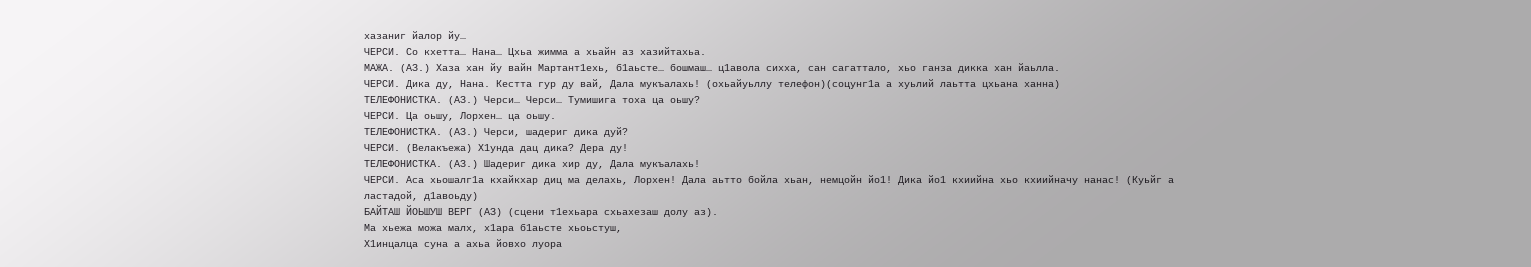хазаниг йалор йу…
ЧЕРСИ. Со кхетта… Нана… Цхьа жимма а хьайн аз хазийтахьа.
МАЖА. (АЗ.) Хаза хан йу вайн Мартант1ехь, б1аьсте… бошмаш… ц1авола сихха, сан сагаттало, хьо ганза дикка хан йаьлла.
ЧЕРСИ. Дика ду, Нана. Кестта гур ду вай, Дала мукъалахь! (охьайуьллу телефон)(соцунг1а а хуьлий лаьтта цхьана ханна)
ТЕЛЕФОНИСТКА. (АЗ.) Черси… Черси… Тумишига тоха ца оьшу?
ЧЕРСИ. Ца оьшу, Лорхен… ца оьшу.
ТЕЛЕФОНИСТКА. (АЗ.) Черси, шадериг дика дуй?
ЧЕРСИ. (Велакъежа) Х1унда дац дика? Дера ду!
ТЕЛЕФОНИСТКА. (АЗ.) Шадериг дика хир ду, Дала мукъалахь!
ЧЕРСИ. Аса хьошалг1а кхайкхар диц ма делахь, Лорхен! Дала аьтто бойла хьан, немцойн йо1! Дика йо1 кхиийна хьо кхиийначу нанас! (Куьйг а ластадой, д1авоьду)
БАЙТАШ ЙОЬШУШ ВЕРГ (АЗ) (сцени т1ехьара схьахезаш долу аз).
Ма хьежа можа малх, х1ара б1аьсте хьоьстуш,
Х1инцалца суна а ахьа йовхо луора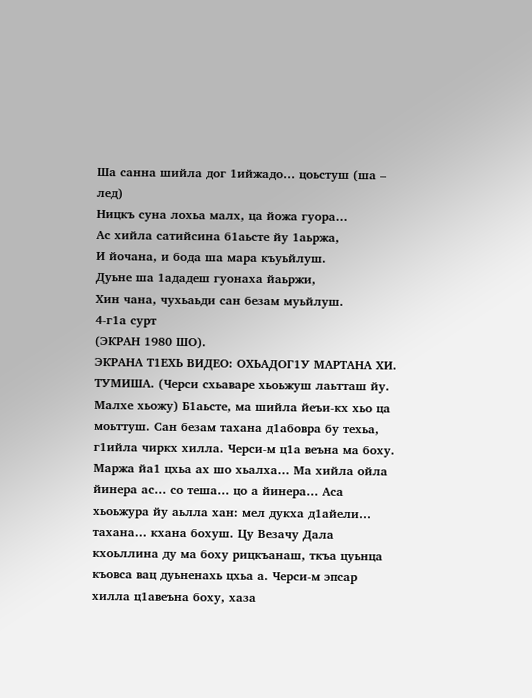Ша санна шийла дог 1ийжадо… цоьстуш (ша – лед)
Ницкъ суна лохьа малх, ца йожа гуора…
Ас хийла сатийсина б1аьсте йу 1аьржа,
И йочана, и бода ша мара къуьйлуш.
Дуьне ша 1ададеш гуонаха йаьржи,
Хин чана, чухьаьди сан безам муьйлуш.
4-г1а сурт
(ЭКРАН 1980 ШО).
ЭКРАНА Т1ЕХЬ ВИДЕО: ОХЬАДОГ1У МАРТАНА ХИ.
ТУМИША. (Черси схьаваре хьоьжуш лаьтташ йу. Малхе хьожу) Б1аьсте, ма шийла йеъи-кх хьо ца моьттуш. Сан безам тахана д1абовра бу техьа, г1ийла чиркх хилла. Черси-м ц1а веъна ма боху. Маржа йа1 цхьа ах шо хьалха… Ма хийла ойла йинера ас… со теша… цо а йинера… Аса хьоьжура йу аьлла хан: мел дукха д1айели… тахана… кхана бохуш. Цу Везачу Дала кхоьллина ду ма боху рицкъанаш, ткъа цуьнца къовса вац дуьненахь цхьа а. Черси-м эпсар хилла ц1авеъна боху, хаза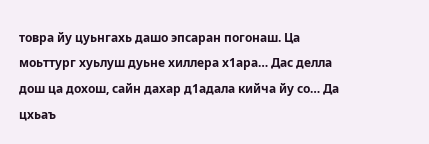товра йу цуьнгахь дашо эпсаран погонаш. Ца моьттург хуьлуш дуьне хиллера х1ара… Дас делла дош ца дохош, сайн дахар д1адала кийча йу со… Да цхьаъ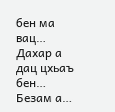бен ма вац… Дахар а дац цхьаъ бен… Безам а…